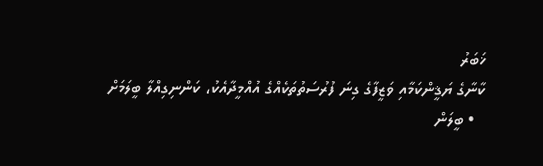ޚަބަރު
ކާނާގެ ޔަޤީންކަމާއި ވަޒީފާގެ ގިނަ ފުރުސަތުތަކެއްގެ އުއްމީދާއެކު، ކަންނިގިއްލާ ބީލަމަށް
  • ބީލަން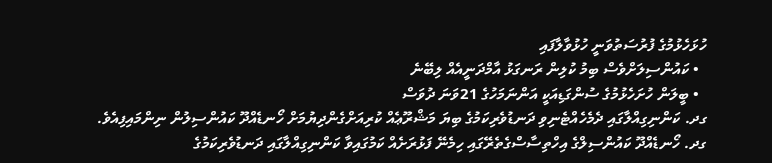ހުޅަހެޅުމުގެ ފުރުސަތުވަނީ ހުޅުވާލާފައި
  • ކައުންސިލަށްވެސް ބިމު ކުލިން ރަނގަޅު އާމްދަނީއެއް ލިބޭނެ
  • ބީލަން ހުށަހެޅުމުގެ ސުންގަޑިއަކީ އަންނަމަހުގެ 21ވަނަ ދުވަސް
ގދ. ކަންނިގިއްލާގައި ދެމެހެއްޓެނިވި ދަނޑުވެރިކަމުގެ ބިޔަ މަޝްރޫޢެއް ކުރިއަށްގެންދިޔުމަށް ހޯނޑެއްދޫ ކައުންސިލުން ނިންމައިފިއެވެ.
ގދ. ހޯނޑެއްދޫ ކައުންސިލްގެ އިހްތިސާސްގެތެރޭގައި ހިމެނޭ ފަޅުރަށެއް ކަމުގައިވާ ކަންނިގިއްލާގައި ދަނޑުވެރިކަމުގެ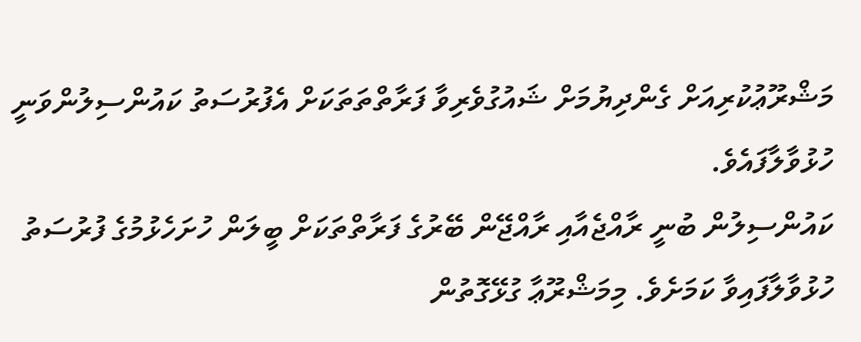މަޝްރޫޢުކުރިއަށް ގެންދިޔުމަށް ޝައުގުވެރިވާ ފަރާތްތަތަކަށް އެފުރުސަތު ކައުންސިލުންވަނީ ހުޅުވާލާފައެވެ.
ކައުންސިލުން ބުނީ ރާއްޖެއާއި ރާއްޖޭން ބޭރުގެ ފަރާތްތަކަށް ބީލަން ހުށަހެޅުމުގެ ފުރުސަތު ހުޅުވާލާފައިވާ ކަމަށެވެ. މިމަޝްރޫޢާ ގުޅޭގޮތުން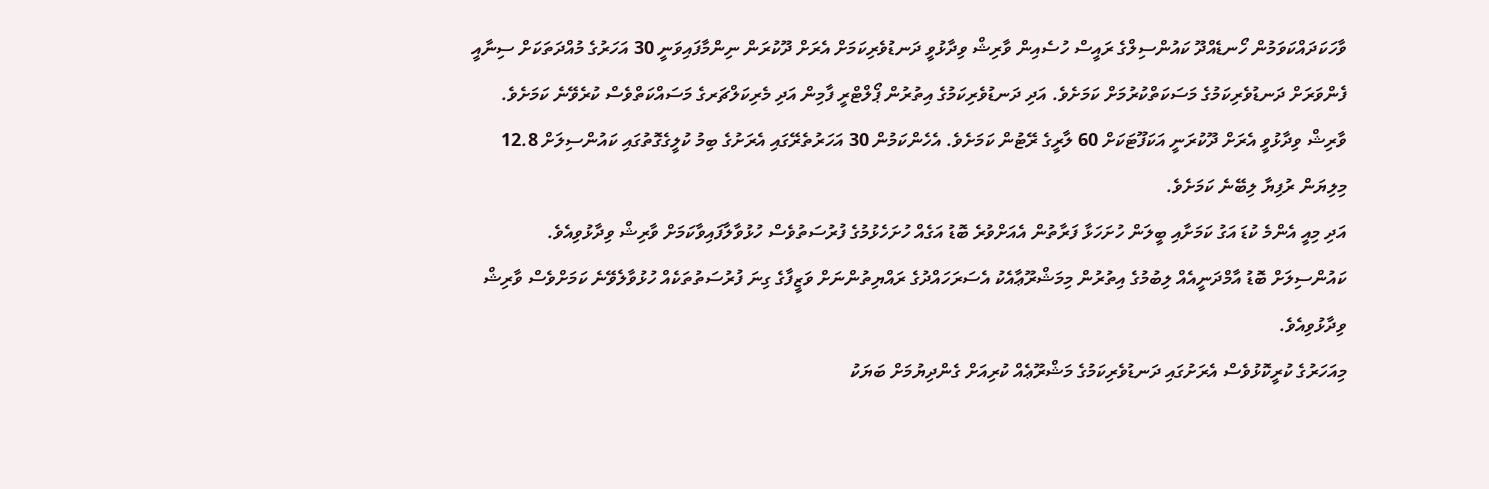ވާހަކަދައްކަވަމުން ހޯނޑެއްދޫ ކައުންސިލްގެ ރައީސް ހުސެއިން ވާރިޝް ވިދާޅުވީ ދަނޑުވެރިކަމަށް އެރަށް ދޫކުރަން ނިންމާފައިވަނީ 30 އަހަރުގެ މުއްދަތަކަށް ސިނާއީ ފެންވަރަށް ދަނޑުވެރިކަމުގެ މަސަކަތްކުރުމަށް ކަމަށެވެ. އަދި ދަނޑުވެރިކަމުގެ އިތުރުން ޕޯލްޓްރީ ފާމިން އަދި މެރިކަލްޗަރގެ މަސައްކަތްވެސް ކުރެވޭނެ ކަމަށެވެ.
ވާރިޝް ވިދާޅުވީ އެރަށް ދޫކުރަނީ އަކަފޫޓަކަށް 60 ލާރީގެ ރޭޓުން ކަމަށެވެ. އެހެންކަމުން 30 އަހަރުތެރޭގައި އެރަށުގެ ބިމު ކުލީގެގޮތުގައި ކައުންސިލަށް 12.8 މިލިޔަން ރުފިޔާ ލިބޭނެ ކަމަށެވެ.
އަދި މިއީ އެންމެ ކުޑަ އަގު ކަމަށާއި ބީލަން ހުށަހަޅާ ފަރާތުން އެއަށްވުރެ ބޮޑު އަގެއް ހުށަހެޅުމުގެ ފުރުސަތުވެސް ހުޅުވާލާފައިވާކަމަށް ވާރިޝް ވިދާޅުވިއެވެ.
ކައުންސިލަށް ބޮޑު އާމްދަނީއެއް ލިބުމުގެ އިތުރުން މިމަޝްރޫޢާއެކު އެސަރަހައްދުގެ ރައްޔިތުންނަށް ވަޒީފާގެ ގިނަ ފުރުސަތުތަކެއް ހުޅުވާލެވޭނެ ކަމަށްވެސް ވާރިޝް ވިދާޅުވިއެވެ.
މިއަހަރުގެ ކުރީކޮޅުވެސް އެރަށުގައި ދަނޑުވެރިކަމުގެ މަޝްރޫޢެއް ކުރިއަށް ގެންދިޔުމަށް ބަޔަކު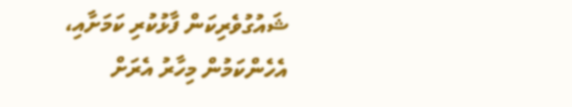ޝައުގުވެރިކަން ފާޅުކުރި ކަމަށާއި، އެހެންކަމުން މިހާރު އެރަށް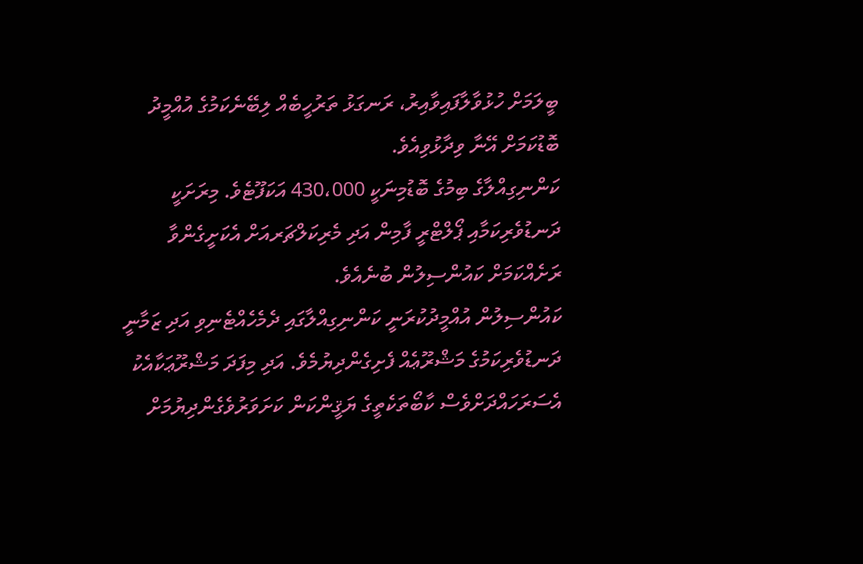ބީލަމަށް ހުޅުވާލާފައިވާއިރު، ރަނގަޅު ތަރުހީބެއް ލިބޭނެކަމުގެ އުއްމީދު ބޮޑުކަމަށް އޭނާ ވިދާޅުވިއެވެ.
ކަންނިގިއްލާގެ ބިމުގެ ބޮޑުމިނަކީ 430،000 އަކަފޫޓެވެ. މިރަށަކީ ދަނޑުވެރިކަމާއި ޕޯލްޓްރީ ފާމިން އަދި މެރިކަލްޗަރއަށް އެކަށީގެންވާ ރަށެއްކަމަށް ކައުންސިލުން ބުނެއެވެ.
ކައުންސިލުން އުއްމީދުކުރަނީ ކަންނިގިއްލާގައި ދެމެހެއްޓެނިވި އަދި ޒަމާނީ ދަނޑުވެރިކަމުގެ މަޝްރޫޢެއް ފެށިގެންދިޔުމެވެ. އަދި މިފަދަ މަޝްރޫޢަކާއެކު އެސަރަހައްދަށްވެސް ކާބޯތަކެތީގެ ޔަޤީންކަން ކަށަވަރުވެގެންދިޔުމަށް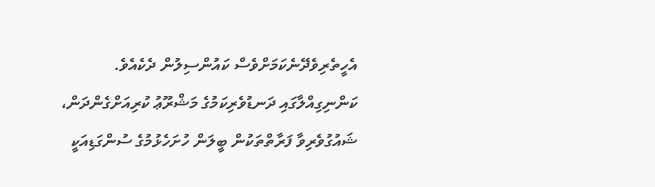އެހީތެރިވެދޭނެކަމަށްވެސް ކައުންސިލުން ދެކެއެވެ.
ކަންނިގިއްލާގައި ދަނޑުވެރިކަމުގެ މަޝްރޫޢު ކުރިއަށްގެންދަން، ޝައުގުވެރިވާ ފަރާތްތަކުން ބީލަން ހުށަހެޅުމުގެ ސުންގަޑިއަކީ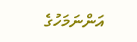އަންނަމަހުގެ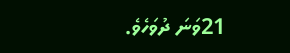21ވަނަ ދުވަހެވެ.